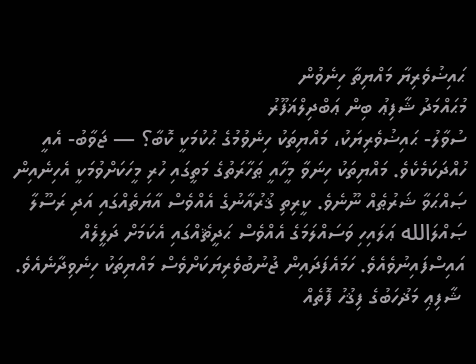ޙައިޟުވެރިޔާ މައްޔިތާ ހިނެވުން
މުޙައްމަދު ޝާފިޢު ބިން ޢަބްދިލްޣަފޫރު
ސުވާލު- ޙައިޟުވެރިޔަކު، މައްޔިތަކު ހިނެވުމުގެ ޙުކުމަކީ ކޮބާ؟ — ޖަވާބު- އެއީ ހުއްދަކަމެކެވެ. މައްޔިތަކު ހިނަވާ މީހާއީ ޠަހާރަތުގެ މަތީގައި ހުރި މީހަކަށްވުމަކީ އެހިނެއިން ޞައްޙަވާ ޝަރުޠެއް ނޫނެވެ. ކީރިތި ޤުރުއާނުގެ އެއްވެސް އާޔަތެއްގައި އަދި ރަސޫލާ ޞައްލަالله ޢަލައިހި ވަސައްލަމަގެ އެއްވެސް ޙަދީޘެއްގައި އެކަމަށް ދަލީލެއް އައިސްފައިނުވެއެވެ. ހަމައެފަދައިން ޖުނުބުވެރިޔަކަށްވެސް މައްޔިތަކު ހިނެވިދާނެއެވެ.
 ޝާފިޢި މަޛުހަބުގެ ފިޤުހު ފޮތެއް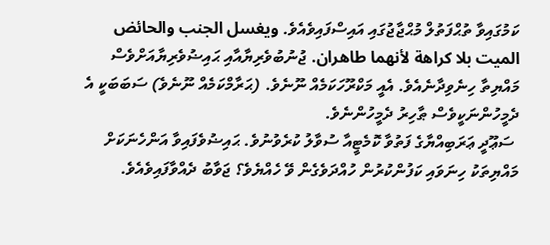ކަމުގައިވާ ތުޙްފަތުލް މުޙްޖާޖުގައި އައިސްފައިވެއެވެ. ويغسل الجنب والحائض الميت بلا كراهة لأنهما طاهران. ޖުނުބުވެރިޔާއާއި ޙައިޟުވެރިޔާއަށްވެސް މައްޔިތާ ހިނެވިދާނެއެވެ. އެއީ މަކްރޫހަކަމެއް ނޫނެވެ. (ޙަރާމްކަމެއް ނޫނެވެ) ސަބަބަކީ އެ ދެމީހުންނަކީވެސް ޠާހިރު ދެމީހުންނެވެ.
 ސަޢޫދީ ޢަރަބިއްޔާގެ ފަތުވާ ކޮމެޓީއާ ސުވާލު ކުރެވުނުވެ. ޙައިޟުވެފައިވާ އަންހެނަކަށް މައްޔިތަކު ހިނަވައި ކަފުންކުރުން ހުއްދަވެގެން ވޭ ހެއްޔެވެ؟ ޖަވާބު ދެއްވާފައިވެއެވެ.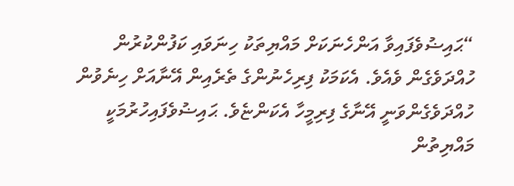“ޙައިޟުވެފައިވާ އަންހެނަކަށް މައްޔިތަކު ހިނަވައި ކަފުންކުރުން ހުއްދަވެގެން ވެއެވެ. އެކަމަކު ފިރިހެނުންގެ ތެރެއިން އޭނާއަށް ހިނެވުން ހުއްދަވެގެންވަނީ އޭނާގެ ފިރިމީހާ އެކަންޏެވެ. ޙައިޟުވެފައިހުރުމަކީ މައްޔިތުން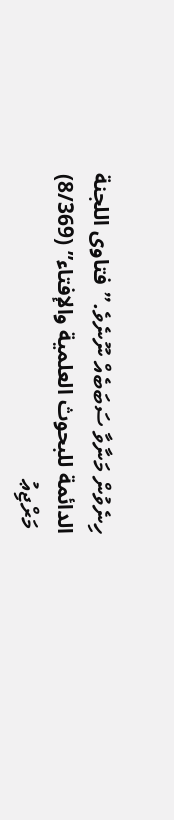ހިނެވުން މަނާވާ ސަބަބެއް ނޫނެވެ.” فتاوى اللجنة الدائمة للبحوث العلمية والإفتاء” (8/369)
 މަރްޖިޢު